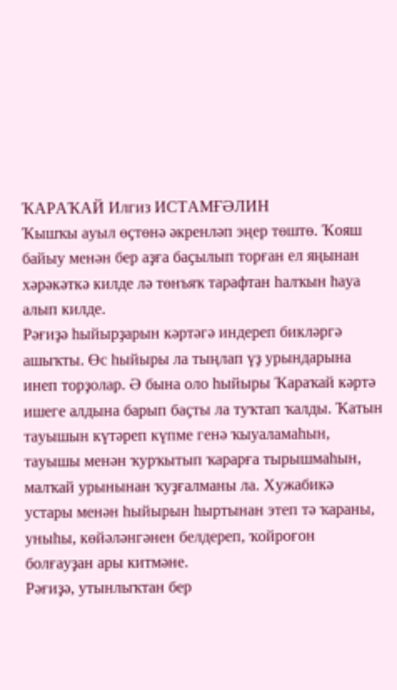ҠАРАҠАЙ Илгиз ИСТАМҒӘЛИН
Ҡышҡы ауыл өҫтөнә әкренләп эңер төштө. Ҡояш байыу менән бер аҙға баҫылып торған ел яңынан хәрәкәткә килде лә төнъяҡ тарафтан һалҡын һауа алып килде.
Рәғиҙә һыйырҙарын кәртәгә индереп бикләргә ашыҡты. Өс һыйыры ла тыңлап үҙ урындарына инеп торҙолар. Ә бына оло һыйыры Ҡараҡай кәртә ишеге алдына барып баҫты ла туҡтап ҡалды. Ҡатын тауышын күтәреп күпме генә ҡыуаламаһын, тауышы менән ҡурҡытып ҡарарға тырышмаһын, малҡай урынынан ҡуҙғалманы ла. Хужабикә устары менән һыйырын һыртынан этеп тә ҡараны, уныһы, көйәләнгәнен белдереп, ҡойроғон болғауҙан ары китмәне.
Рәғиҙә, утынлыҡтан бер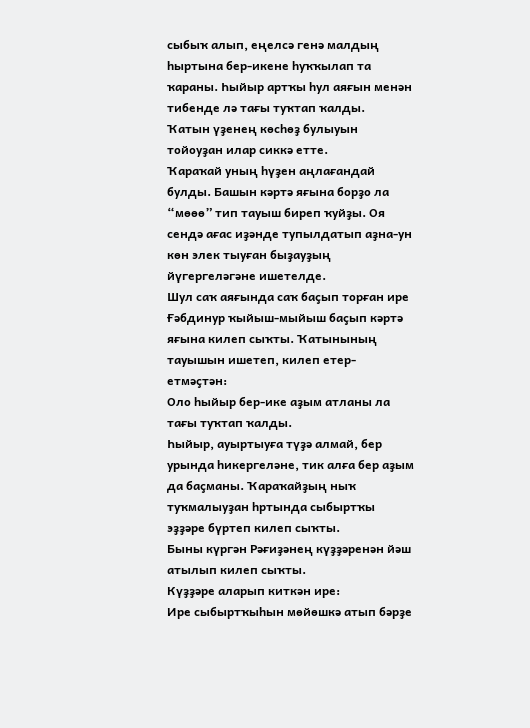сыбыҡ алып, еңелсә генә малдың һыртына бер-икене һуҡҡылап та ҡараны. Һыйыр артҡы һул аяғын менән тибенде лә тағы туҡтап ҡалды.
Ҡатын үҙенең көсһөҙ булыуын тойоуҙан илар сиккә етте.
Ҡараҡай уның һүҙен аңлағандай булды. Башын кәртә яғына борҙо ла “мөөө” тип тауыш биреп ҡуйҙы. Оя сендә ағас иҙәнде тупылдатып аҙна-ун көн элек тыуған быҙауҙың йүгергеләгәне ишетелде.
Шул саҡ аяғында саҡ баҫып торған ире Ғәбдинур ҡыйыш-мыйыш баҫып кәртә яғына килеп сыҡты. Ҡатынының тауышын ишетеп, килеп етер-етмәҫтән:
Оло һыйыр бер-ике аҙым атланы ла тағы туҡтап ҡалды.
Һыйыр, ауыртыуға түҙә алмай, бер урында һикергеләне, тик алға бер аҙым да баҫманы. Ҡараҡайҙың ныҡ туҡмалыуҙан һртында сыбыртҡы эҙҙәре бүртеп килеп сыҡты.
Быны күргән Рәғиҙәнең күҙҙәренән йәш атылып килеп сыҡты.
Күҙҙәре аларып киткән ире:
Ире сыбыртҡыһын мөйөшкә атып бәрҙе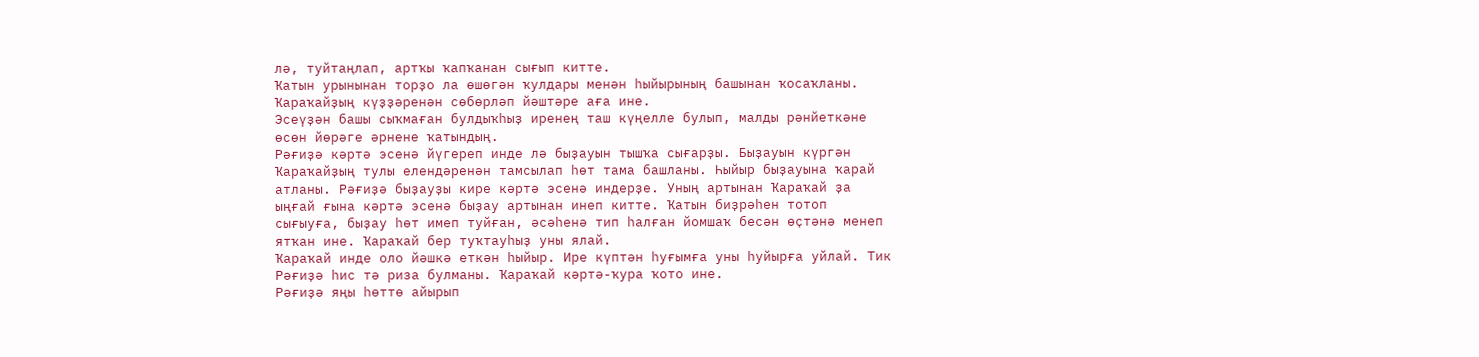лә, туйтаңлап, артҡы ҡапҡанан сығып китте.
Ҡатын урынынан торҙо ла өшөгән ҡулдары менән һыйырының башынан ҡосаҡланы. Ҡараҡайҙың күҙҙәренән сөбөрләп йәштәре аға ине.
Эсеүҙән башы сыҡмаған булдыҡһыҙ иренең таш күңелле булып, малды рәнйеткәне өсөн йөрәге әрнене ҡатындың.
Рәғиҙә кәртә эсенә йүгереп инде лә быҙауын тышҡа сығарҙы. Быҙауын күргән Ҡараҡайҙың тулы елендәренән тамсылап һөт тама башланы. Һыйыр быҙауына ҡарай атланы. Рәғиҙә быҙауҙы кире кәртә эсенә индерҙе. Уның артынан Ҡараҡай ҙа ыңғай ғына кәртә эсенә быҙау артынан инеп китте. Ҡатын биҙрәһен тотоп сығыуға, быҙау һөт имеп туйған, әсәһенә тип һалған йомшаҡ бесән өҫтәнә менеп ятҡан ине. Ҡараҡай бер туҡтауһыҙ уны ялай.
Ҡараҡай инде оло йәшкә еткән һыйыр. Ире күптән һуғымға уны һуйырға уйлай. Тик Рәғиҙә һис тә риза булманы. Ҡараҡай кәртә-ҡура ҡото ине.
Рәғиҙә яңы һөттө айырып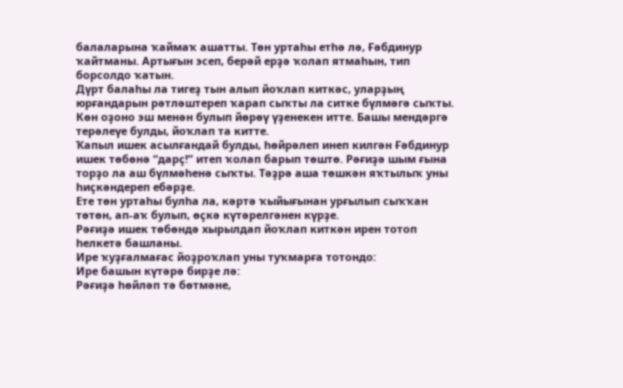балаларына ҡаймаҡ ашатты. Төн уртаһы етһә лә, Ғәбдинур ҡайтманы. Артығын эсеп, берәй ерҙә ҡолап ятмаһын, тип борсолдо ҡатын.
Дүрт балаһы ла тигеҙ тын алып йоҡлап киткәс, уларҙың юрғандарын рәтләштереп ҡарап сыҡты ла ситке бүлмәгә сыҡты. Көн оҙоно эш менән булып йөрөү үҙенекен итте. Башы мендәргә терәлеүе булды, йоҡлап та китте.
Ҡапыл ишек асылғандай булды, һөйрәлеп инеп килгән Ғәбдинур ишек төбөнә “дарҫ!” итеп ҡолап барып төштө. Рәғиҙә шым ғына торҙо ла аш бүлмәһенә сыҡты. Тәҙрә аша төшкән яҡтылыҡ уны һиҫкәндереп ебәрҙе.
Ете төн уртаһы булһа ла, кәртә ҡыйығынан урғылып сыҡҡан төтөн, ап-аҡ булып, өҫкә күтәрелгәнен күрҙе.
Рәғиҙә ишек төбөндә хырылдап йоҡлап киткән ирен тотоп һелкетә башланы.
Ире ҡуҙғалмағас йоҙроҡлап уны туҡмарға тотондо:
Ире башын күтәрә бирҙе лә:
Рәғиҙә һөйләп тә бөтмәне,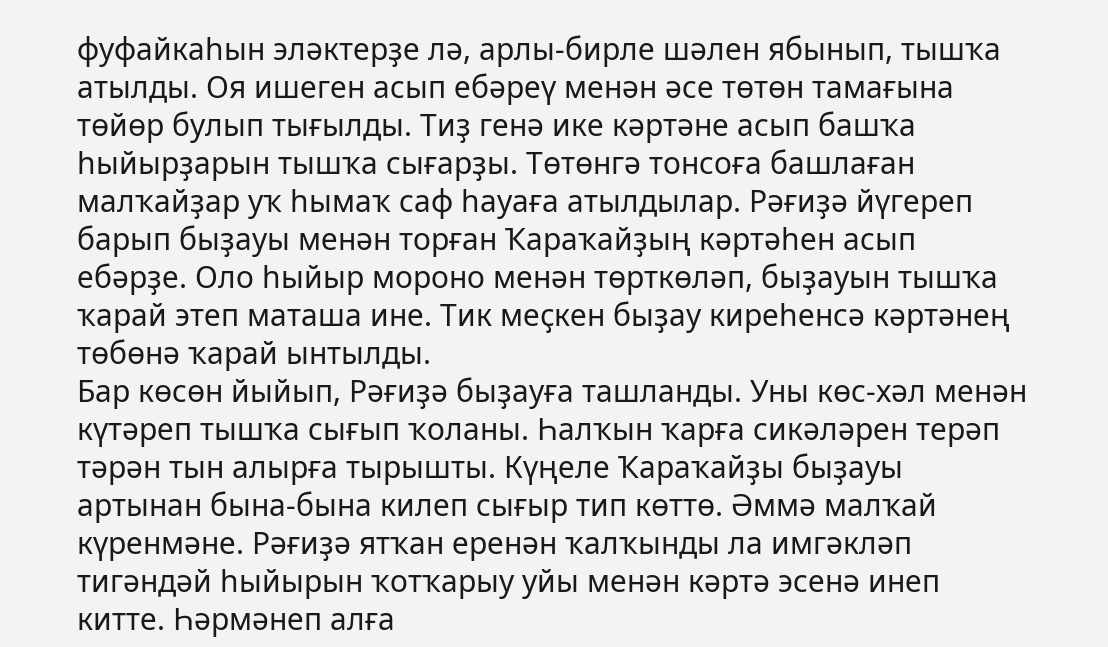фуфайкаһын эләктерҙе лә, арлы-бирле шәлен ябынып, тышҡа атылды. Оя ишеген асып ебәреү менән әсе төтөн тамағына төйөр булып тығылды. Тиҙ генә ике кәртәне асып башҡа һыйырҙарын тышҡа сығарҙы. Төтөнгә тонсоға башлаған малҡайҙар уҡ һымаҡ саф һауаға атылдылар. Рәғиҙә йүгереп барып быҙауы менән торған Ҡараҡайҙың кәртәһен асып ебәрҙе. Оло һыйыр мороно менән төрткөләп, быҙауын тышҡа ҡарай этеп маташа ине. Тик меҫкен быҙау киреһенсә кәртәнең төбөнә ҡарай ынтылды.
Бар көсөн йыйып, Рәғиҙә быҙауға ташланды. Уны көс-хәл менән күтәреп тышҡа сығып ҡоланы. Һалҡын ҡарға сикәләрен терәп тәрән тын алырға тырышты. Күңеле Ҡараҡайҙы быҙауы артынан бына-бына килеп сығыр тип көттө. Әммә малҡай күренмәне. Рәғиҙә ятҡан еренән ҡалҡынды ла имгәкләп тигәндәй һыйырын ҡотҡарыу уйы менән кәртә эсенә инеп китте. Һәрмәнеп алға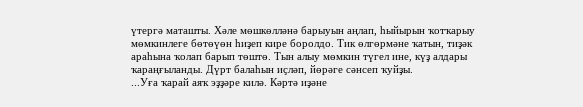үтергә маташты. Хәле мөшкөлләнә барыуын аңлап, һыйырын ҡотҡарыу мөмкинлеге бөтөүөн һиҙеп кире боролдо. Тик өлгөрмәне ҡатын, тиҙәк араһына ҡолап барып төштө. Тын алыу мөмкин түгел ине, күҙ алдары ҡараңғыланды. Дүрт балаһын иҫләп, йөрәге сәнсеп ҡуйҙы.
...Уға ҡарай аяҡ эҙҙәре килә. Кәртә иҙәне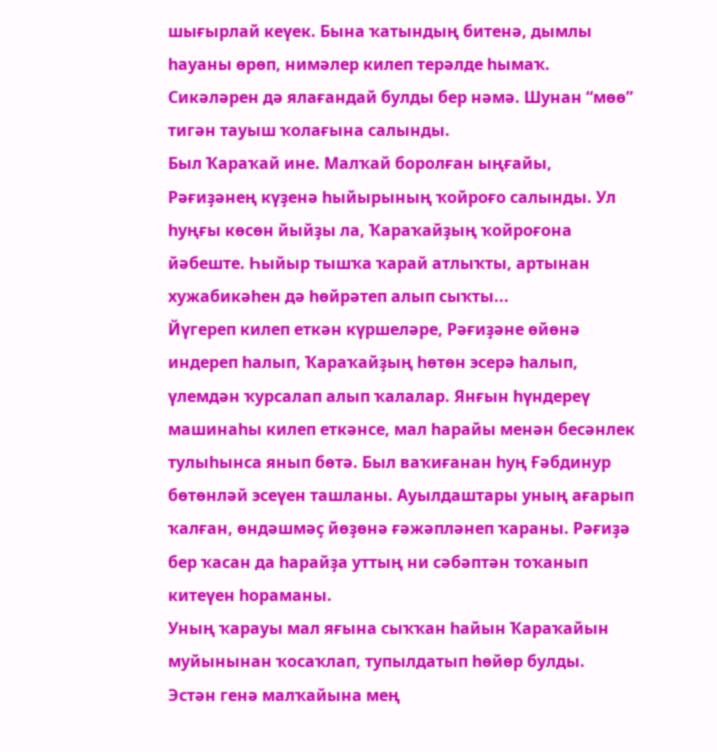шығырлай кеүек. Бына ҡатындың битенә, дымлы һауаны өрөп, нимәлер килеп терәлде һымаҡ. Сикәләрен дә ялағандай булды бер нәмә. Шунан “мөө” тигән тауыш ҡолағына салынды.
Был Ҡараҡай ине. Малҡай боролған ыңғайы, Рәғиҙәнең күҙенә һыйырының ҡойроғо салынды. Ул һуңғы көсөн йыйҙы ла, Ҡараҡайҙың ҡойроғона йәбеште. Һыйыр тышҡа ҡарай атлыҡты, артынан хужабикәһен дә һөйрәтеп алып сыҡты...
Йүгереп килеп еткән күршеләре, Рәғиҙәне өйөнә индереп һалып, Ҡараҡайҙың һөтөн эсерә һалып, үлемдән ҡурсалап алып ҡалалар. Янғын һүндереү машинаһы килеп еткәнсе, мал һарайы менән бесәнлек тулыһынса янып бөтә. Был ваҡиғанан һуң Ғәбдинур бөтөнләй эсеүен ташланы. Ауылдаштары уның ағарып ҡалған, өндәшмәҫ йөҙөнә ғәжәпләнеп ҡараны. Рәғиҙә бер ҡасан да һарайҙа уттың ни сәбәптән тоҡанып китеүен һораманы.
Уның ҡарауы мал яғына сыҡҡан һайын Ҡараҡайын муйынынан ҡосаҡлап, тупылдатып һөйөр булды. Эстән генә малҡайына мең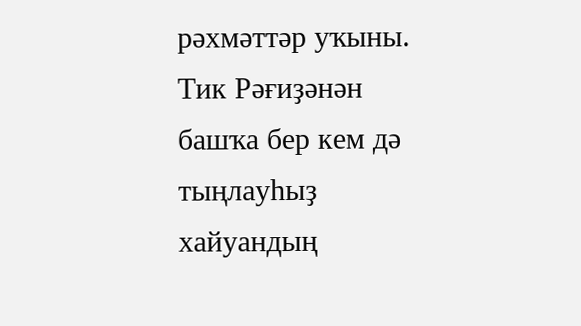рәхмәттәр уҡыны. Тик Рәғиҙәнән башҡа бер кем дә тыңлауһыҙ хайуандың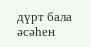дүрт бала әсәһен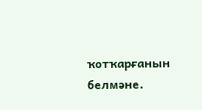ҡотҡарғанын белмәне.